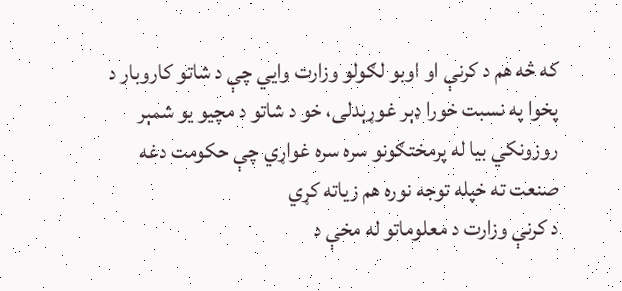كه څه هم د كرنې او اوبو لګولو وزارت وايي چې د شاتو كاروبار د پخوا په نسبت خورا ډېر غوړېدلی، خو د شاتو د مچيو یو شمېر روزونکي بیا له پرمختګونو سره سره غواړي چې حکومت دغه صنعت ته خپله توجه نوره هم زیاته کړي
د كرنې وزارت د معلوماتو له مخې د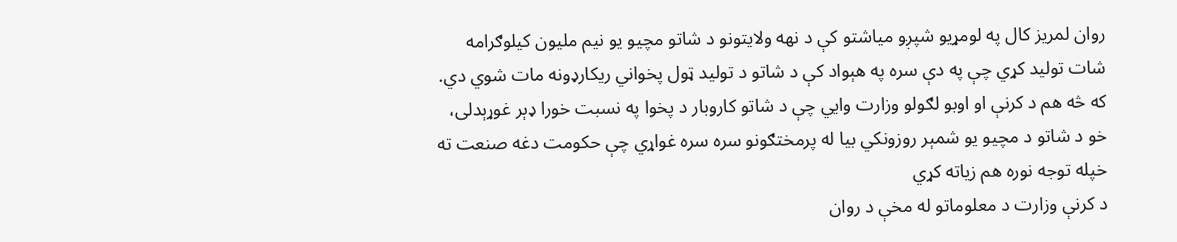روان لمریز کال په لومړيو شپږو مياشتو كې د نهه ولايتونو د شاتو مچيو يو نيم مليون كیلوګرامه شات توليد كړي چې په دې سره په هېواد كې د شاتو د توليد ټول پخواني ريكارډونه مات شوي دي. كه څه هم د كرنې او اوبو لګولو وزارت وايي چې د شاتو كاروبار د پخوا په نسبت خورا ډېر غوړېدلی، خو د شاتو د مچيو یو شمېر روزونکي بیا له پرمختګونو سره سره غواړي چې حکومت دغه صنعت ته خپله توجه نوره هم زیاته کړي
د كرنې وزارت د معلوماتو له مخې د روان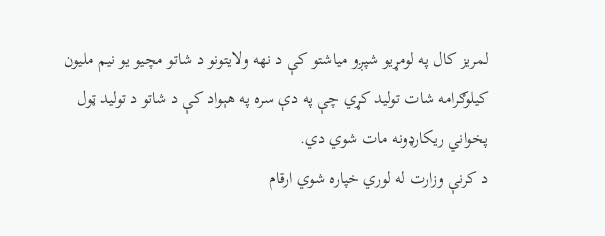لمریز کال په لومړيو شپږو مياشتو كې د نهه ولايتونو د شاتو مچيو يو نيم مليون كیلوګرامه شات توليد كړي چې په دې سره په هېواد كې د شاتو د توليد ټول پخواني ريكارډونه مات شوي دي.
د کرنې وزارت له لوري خپاره شوي ارقام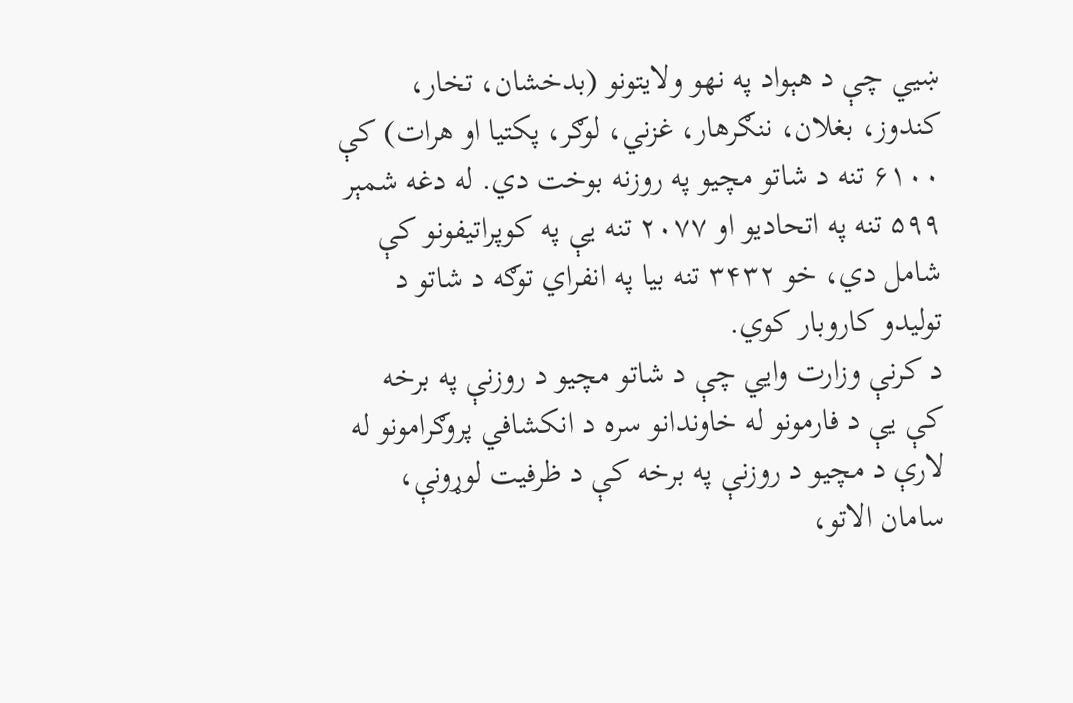ښيي چې د هېواد په نهو ولايتونو (بدخشان، تخار، كندوز، بغلان، ننګرهار، غزني، لوګر، پكتيا او هرات) كې ۶۱۰۰ تنه د شاتو مچيو په روزنه بوخت دي. له دغه شمېر ۵۹۹ تنه په اتحاديو او ۲۰۷۷ تنه يې په كوپراتيفونو كې شامل دي، خو ۳۴۳۲ تنه بيا په انفراي توګه د شاتو د تولیدو کاروبار کوي.
د كرنې وزارت وايي چې د شاتو مچيو د روزنې په برخه كې یې د فارمونو له خاوندانو سره د انكشافي پروګرامونو له لارې د مچيو د روزنې په برخه كې د ظرفیت لوړونې، سامان الاتو،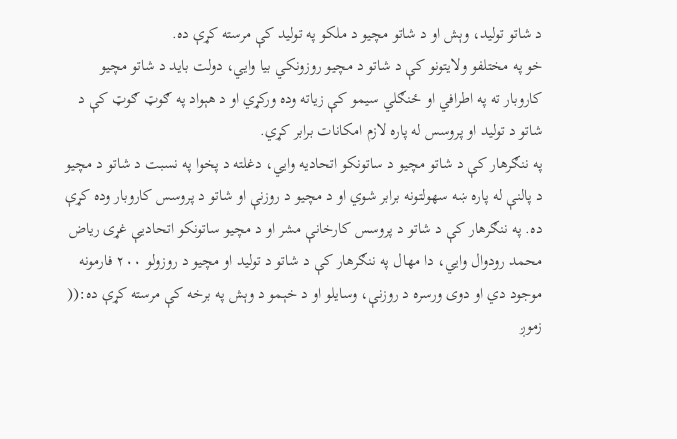د شاتو تولید، وېش او د شاتو مچيو د ملكو په توليد كې مرسته كړې ده.
خو په مختلفو ولايتونو كې د شاتو د مچيو روزونكي بیا وايي، دولت بايد د شاتو مچيو كاروبار ته په اطرافي او ځنګلي سيمو كې زیاته وده ورکړي او د هېواد په ګوټ ګوټ كې د شاتو د توليد او پروسس له پاره لازم امكانات برابر كړي.
په ننګرهار كې د شاتو مچيو د ساتونكو اتحاديه وايي، دغلته د پخوا په نسبت د شاتو د مچيو د پالنې له پاره ښه سهولتونه برابر شوي او د مچيو د روزنې او شاتو د پروسس كاروبار وده كړې ده. په ننګرهار كې د شاتو د پروسس كارخانې مشر او د مچيو ساتونكو اتحاديې غړى رياض محمد رودوال وايي، دا مهال په ننګرهار كې د شاتو د تولید او مچیو د روزولو ۲۰۰ فارمونه موجود دي او دوی ورسره د روزنې، وسايلو او د خېمو د وېش په برخه كې مرسته كړې ده:(( زموږ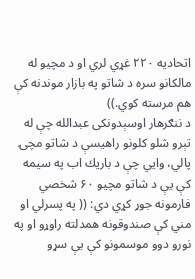اتحاديه ۲۲۰ غړي لري او د مچيو له مالكانو سره د شاتو په بازار موندنه كې هم مرسته كوي.))
د ننګرهار اوسېدونكى عبدالله چې له تېرو شلو كلونو راهیسې د شاتو مچۍ پالي، وايي چې د باريك اب په سيمه كې يې د شاتو مچيو ۶۰ شخصي فارمونه جوړ كړي دي: (( په پسرلي او مني كې صندوقونه همدلته راوړو او په نورو دوو موسمونو كې يې سړو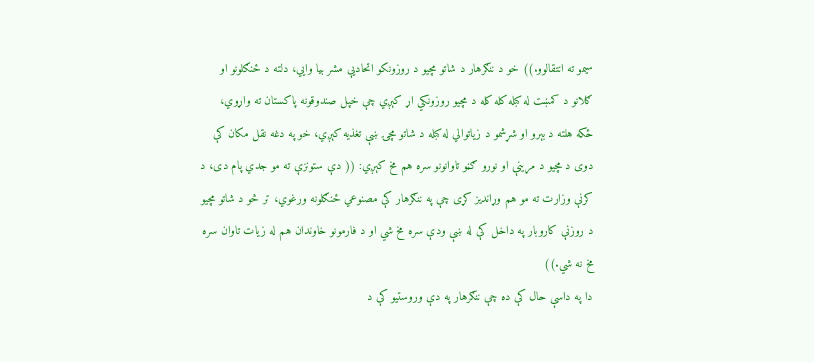سيمو ته انتقالوو.)) خو د ننګرهار د شاتو مچيو د روزونكو اتحاديې مشر بيا وايي، دلته د ځنګلونو او ګلانو د كمښت له كبله كله كله د مچيو روزونكي اړ کېږي چې خپل صندوقونه پاكستان ته واړوي، ځكه هلته د بېرو او شړشمو د زياتوالي له كبله د شاتو مچۍ ښې تغذيه كېږي، خو په دغه نقل مکان كې دوى د مچيو د مړينې او نورو ګڼو تاوانونو سره هم مخ كېږي: (( دې ستونزې ته مو جدي پام دى، د كرنې وزارت ته مو هم وړانديز كړى چې په ننګرهار كې مصنوعي ځنګلونه ورغوي، تر څو د شاتو مچيو د روزنې كاروبار په داخل كې له ښې ودې سره مخ شي او د فارمونو خاوندان هم له زيات تاوان سره مخ نه شي.))
دا په داسې حال كې ده چې ننګرهار په دې وروستيو كې د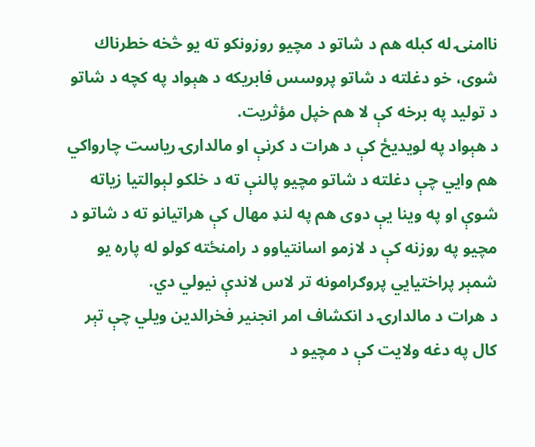ناامنۍ له كبله هم د شاتو د مچيو روزونكو ته يو څخه خطرناك شوى، خو دغلته د شاتو پروسس فابريكه د هېواد په كچه د شاتو د توليد په برخه كې لا هم خپل مؤثريت.
د هېواد په لويديځ كې د هرات د كرنې او مالدارۍ ریاست چارواكي هم وايي چې دغلته د شاتو مچيو پالنې ته د خلكو لېوالتيا زياته شوې او په وينا يې دوى هم په لنډ مهال كې هراتيانو ته د شاتو د مچيو په روزنه كې د لازمو اسانتياوو د رامنځته كولو له پاره يو شمېر پراختيايي پروګرامونه تر لاس لاندې نيولي دي.
د هرات د مالدارۍ د انكشاف امر انجنير فخرالدين ویلي چې تېر كال په دغه ولايت كې د مچيو د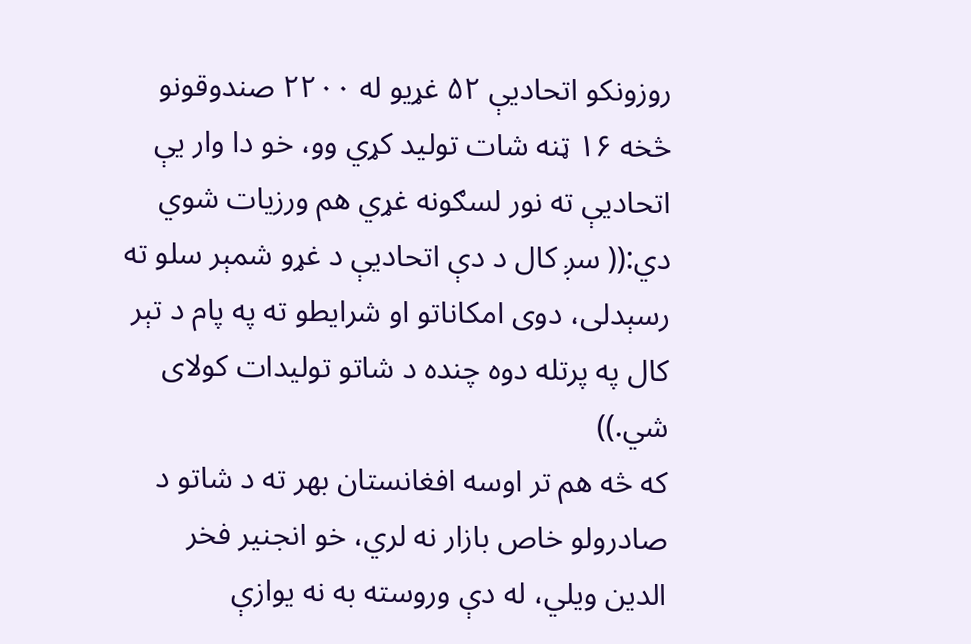روزونكو اتحاديې ۵۲ غړيو له ۲۲۰۰ صندوقونو څخه ۱۶ ټنه شات توليد كړي وو، خو دا وار يې اتحاديې ته نور لسګونه غړي هم ورزيات شوي دي:(( سږ كال د دې اتحاديې د غړو شمېر سلو ته رسېدلى، دوى امكاناتو او شرايطو ته په پام د تېر كال په پرتله دوه چنده د شاتو توليدات كولاى شي.))
كه څه هم تر اوسه افغانستان بهر ته د شاتو د صادرولو خاص بازار نه لري، خو انجنير فخر الدين ویلي، له دې وروسته به نه یوازې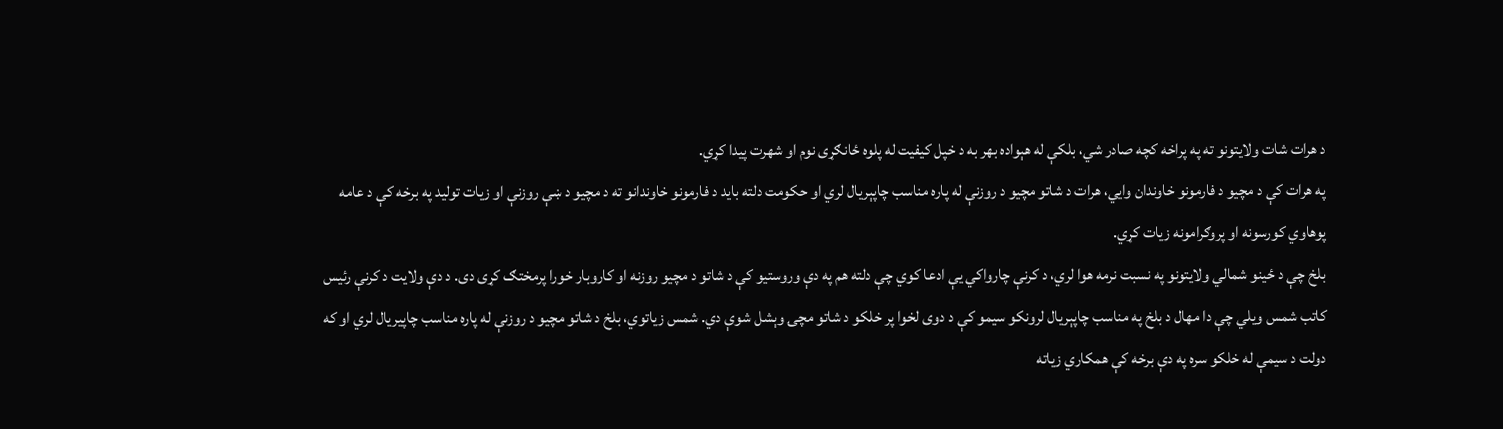د هرات شات ولايتونو ته په پراخه کچه صادر شي، بلكې له هېواده بهر به د خپل كيفيت له پلوه ځانګړى نوم او شهرت پيدا كړي.
په هرات كې د مچيو د فارمونو خاوندان وايي، هرات د شاتو مچيو د روزنې له پاره مناسب چاپېريال لري او حكومت دلته باید د فارمونو خاوندانو ته د مچيو د ښې روزنې او زيات توليد په برخه كې د عامه پوهاوي كورسونه او پروګرامونه زيات كړي.
بلخ چې د ځینو شمالي ولايتونو په نسبت نرمه هوا لري، د كرنې چارواكي يې ادعا كوي چې دلته هم په دې وروستيو كې د شاتو د مچيو روزنه او كاروبار خورا پرمختګ كړى دى. د دې ولايت د كرنې رئيس كاتب شمس ویلي چې دا مهال د بلخ په مناسب چاپېريال لرونكو سيمو كې د دوى لخوا پر خلکو د شاتو مچۍ وېشل شوې دي. شمس زياتوي، بلخ د شاتو مچيو د روزنې له پاره مناسب چاپيريال لري او كه دولت د سيمې له خلكو سره په دې برخه كې همكاري زياته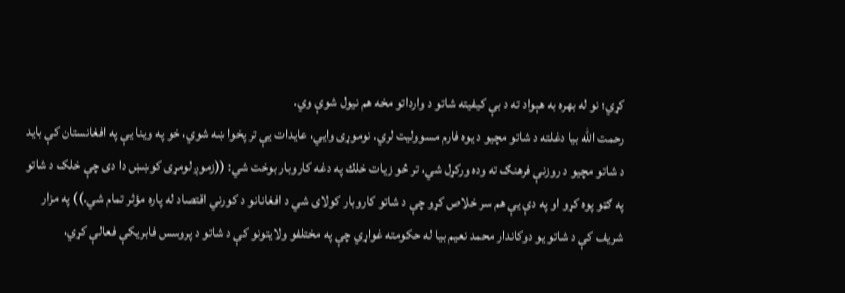كړي؛ نو له بهره به هېواد ته د بې كيفيته شاتو د وارداتو مخه هم نيول شوې وي.
رحمت الله بيا دغلته د شاتو مچيو د يوه فارم مسووليت لري. نوموړی وايي، عايدات یې تر پخوا ښه شوي، خو په وينا يې په افغانستان كې بايد د شاتو مچيو د روزنې فرهنګ ته وده وركړل شي، تر څو زيات خلك په دغه كاروبار بوخت شي: ((زموږ لومړی کوښښ دا دی چې خلک د شاتو په ګټو پوه کړو او په دې يې هم سر خلاص كړو چې د شاتو کاروبار کولای شي د افغانانو د كورني اقتصاد له پاره مؤثر تمام شي.)) په مزار شريف كې د شاتو يو دوكاندار محمد نعيم بيا له حكومته غواړي چې په مختلفو ولايتونو كې د شاتو د پروسس فابريكې فعالې كړي،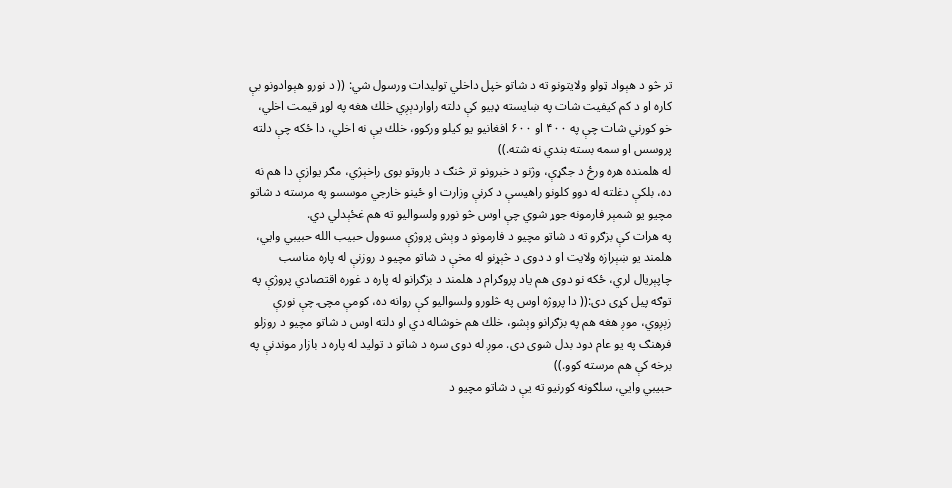تر څو د هېواد ټولو ولايتونو ته د شاتو خپل داخلي توليدات ورسول شي: (( د نورو هېوادونو بې كاره او د كم كيفيت شات په ښايسته ډبيو كې دلته راواردېږي خلك هغه په لوړ قيمت اخلي، خو كورني شات چې په ۴۰۰ او ۶۰۰ افغانيو يو كيلو وركوو، خلك يې نه اخلي، دا ځكه چې دلته پروسس او سمه بسته بندي نه شته.))
له هلمنده هره ورځ د جګړې، وژنو د خبرونو تر څنګ د باروتو بوى راخېژي، مګر يوازې دا هم نه ده، بلكې دغلته له دوو كلونو راهيسې د كرنې وزارت او ځینو خارجي موسسو په مرسته د شاتو مچيو یو شمېر فارمونه جوړ شوي چې اوس څو نورو ولسوالیو ته هم غځېدلي دي.
په هرات کې بزګرو ته د شاتو مچيو د فارمونو د وېش پروژې مسوول حبيب الله حبيبي وايي، هلمند يو ښېرازه ولايت او د دوى د څېړنو له مخې د شاتو مچيو د روزنې له پاره مناسب چاپېريال لري، ځكه نو دوى هم ياد پروګرام د هلمند د بزګرانو له پاره د غوره اقتصادي پروژې په توګه پيل كړى دى:(( دا پروژه اوس په څلورو ولسواليو كې روانه ده، كومې مچۍ چې نورې زېږوي، موږ هغه هم په بزګرانو وېشو، خلك هم خوشاله دي او دلته اوس د شاتو مچيو د روزلو فرهنګ په يو عام دود بدل شوى دى. موږ له دوى سره د شاتو د توليد له پاره د بازار موندنې په برخه كې هم مرسته كوو.))
حبيبي وايي، سلګونه كورنيو ته يې د شاتو مچيو د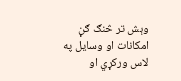وېش تر څنګ ګڼ امكانات او وسايل په لاس وركړي او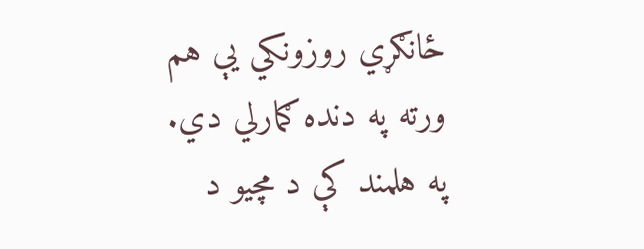ځانګړي روزونكي يې هم ورته په دنده ګمارلي دي. په هلمند كې د مچيو د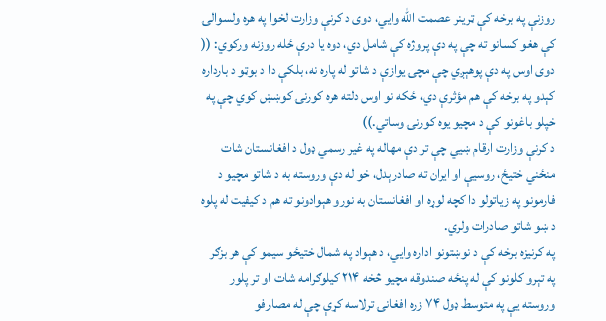روزنې په برخه كې ټرينر عصمت الله وايي، دوى د كرنې وزارت لخوا په هره ولسوالۍ كې هغو كسانو ته چې په دې پروژه كې شامل دي، دوه يا درې ځله روزنه وركوي: (( دوى اوس په دې پوهېږي چې مچۍ يوازې د شاتو له پاره نه، بلكې دا د بوټو د بارداره كېدو په برخه كې هم مؤثرې دي، ځكه نو اوس دلته هره كورنۍ كوښښ كوي چې په خپلو باغونو كې د مچيو يوه كورنۍ وساتي.))
د كرنې وزارت ارقام ښيي چې تر دې مهاله په غير رسمي ډول د افغانستان شات منځني ختيځ، روسيې او ايران ته صادرېدل، خو له دې وروسته به د شاتو مچيو د فارمونو په زياتولو دا كچه لوړه او افغانستان به نورو هېوادونو ته هم د كيفيت له پلوه د ښو شاتو صادرات ولري.
په كرنيزه برخه كې د نوښتونو اداره وايي، د هېواد په شمال ختيځو سيمو كې هر بزګر په تېرو كلونو كې له پنځه صندوقه مچيو څخه ۲۱۴ كیلوګرامه شات او تر پلور وروسته يې په متوسط ډول ۷۴ زره افغانۍ ترلاسه كړې چې له مصارفو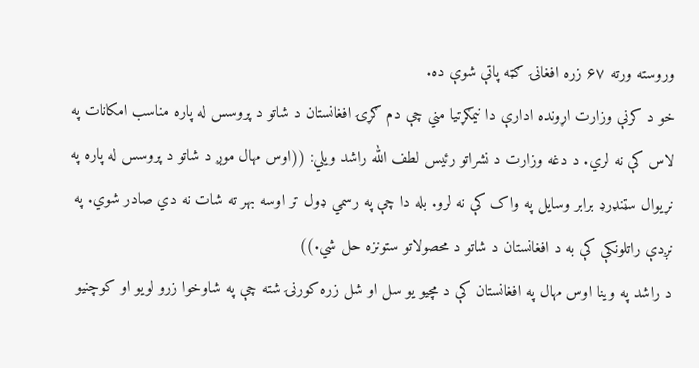وروسته ورته ۶۷ زره افغانۍ ګټه پاتې شوې ده.
خو د كرنې وزارت اړونده ادارې دا نيمګړتيا مني چې دم ګړۍ افغانستان د شاتو د پروسس له پاره مناسب امكانات په لاس کې نه لري. د دغه وزارت د نشراتو رئیس لطف الله راشد ویلي: ((اوس مهال موږ د شاتو د پروسس له پاره په نړیوال سټنډرډ برابر وسایل په واک کې نه لرو. بله دا چې په رسمي ډول تر اوسه بهر ته شات نه دي صادر شوي. په نږدې راتلونکې کې به د افغانستان د شاتو د محصولاتو ستونزه حل شي.))
د راشد په وینا اوس مهال په افغانستان کې د مچیو یو سل او شل زره کورنۍ شته چې په شاوخوا زرو لویو او کوچنیو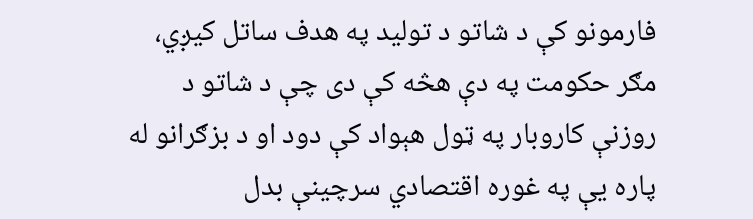فارمونو کې د شاتو د تولید په هدف ساتل کیږي، مګر حكومت په دې هڅه کې دی چې د شاتو د روزنې كاروبار په ټول هېواد كې دود او د بزګرانو له پاره یې په غوره اقتصادي سرچينې بدل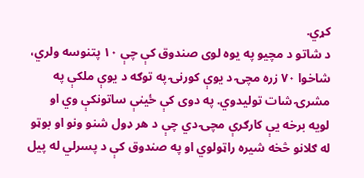كړي.
د شاتو د مچیو په یوه لوی صندوق کې چې ۱۰ پتنوسه ولري، شاخوا ۷۰ زره مچۍ د یوې کورنۍ په توګه د یوې ملکې په مشرۍ شات تولیدوي. په دوی کې ځینې ساتونکې وي او لویه برخه يې کارګرې مچۍ دي چې د هر ډول شنو ونو او بوټو له ګلانو څخه شیره راټولوي او په صندوق کې د پسرلي له پیل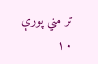تر مني پورې ۱۰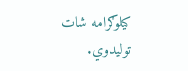کیلوګرامه شات تولیدوي.